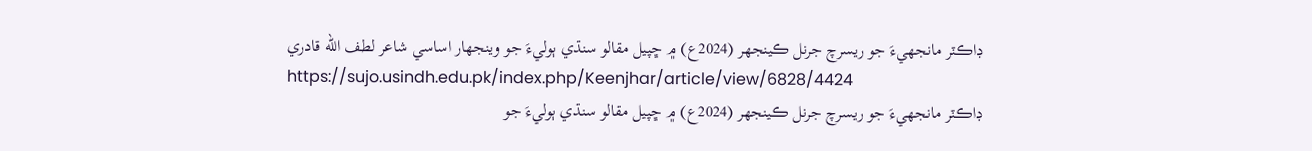ڊاڪٽر مانجهيءَ جو ريسرچ جرنل ڪينجهر (2024ع) ۾ ڇپيل مقالو سنڌي ٻوليءَ جو وينجهار اساسي شاعر لطف الله قادري
https://sujo.usindh.edu.pk/index.php/Keenjhar/article/view/6828/4424
ڊاڪٽر مانجهيءَ جو ريسرچ جرنل ڪينجهر (2024ع) ۾ ڇپيل مقالو سنڌي ٻوليءَ جو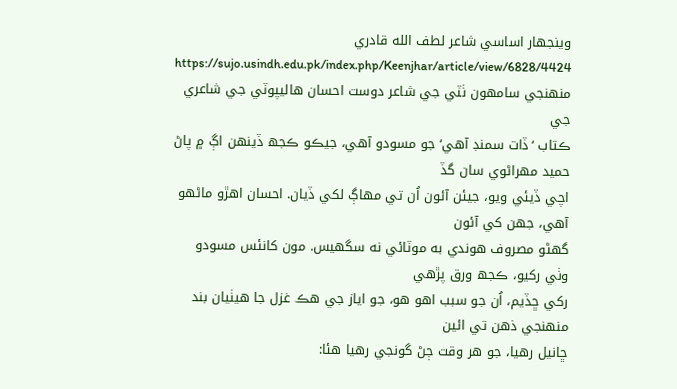وينجهار اساسي شاعر لطف الله قادري
https://sujo.usindh.edu.pk/index.php/Keenjhar/article/view/6828/4424
منهنجي سامهون ٺٽي جي شاعر دوست احسان هاليپوٽي جي شاعري جي
ڪتاب ‘ڏات سمنڊ آهي‘ جو مسودو آهي، جيڪو ڪجھ ڏينهن اڳ ۾ پاڻ حميد مهراڻوي سان گڏ
اچي ڏيئي ويو، جيئن آئون اُن تي مهاڳ لکي ڏيان. احسان اهڙو ماڻهو آهي، جهن کي آئون
گهڻو مصروف هوندي به موٽائي نه سگهيس. مون کانئس مسودو وٺي رکيو، ڪجھ ورق پڙهي
رکي ڇڏيم، اُن جو سبب اهو هو، جو اياز جي هڪ غزل جا هيٺيان بند منهنجي ذهن تي ائين
ڇانيل رهيا، جو هر وقت ڄڻ گونجي رهيا هئا: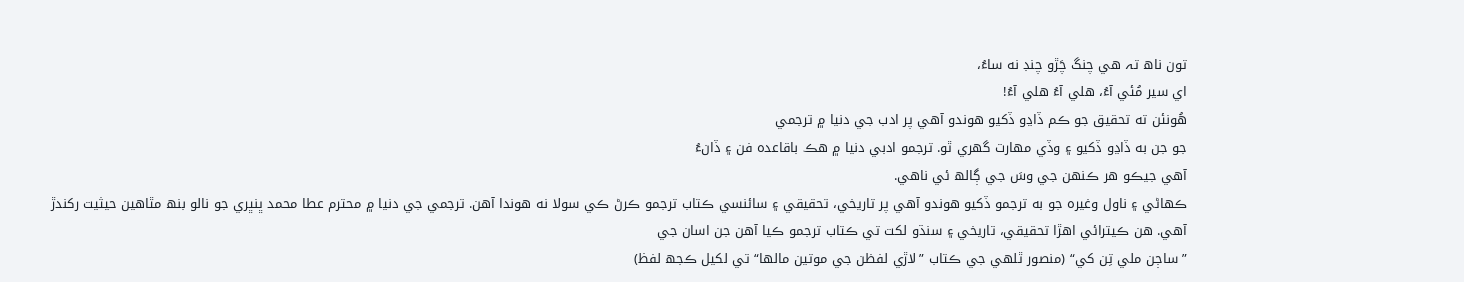تون ناھ تہ هي چنگ چَڙو چنڊ نه ساءُ،
اي سير مُئي آءُ، هلي آءُ هلي آءُ!
ھُونئن ته تحقيق جو ڪم ڏاڍو ڏکيو ھوندو آھي پر ادب جي دنيا ۾ ترجمي
جو جن به ڏاڍو ڏکيو ۽ وڏي مھارت گھري ٿو. ترجمو ادبي دنيا ۾ ھڪ باقاعده فن ۽ ڏانءُ
آھي جيڪو ھر ڪنھن جي وسَ جي ڳالھ ئي ناھي.
ڪھاڻي ۽ ناول وغيره جو به ترجمو ڏکيو ھوندو آھي پر تاريخي، تحقيقي ۽ سائنسي ڪتاب ترجمو ڪرڻ ڪي سولا نه ھوندا آھن. ترجمي جي دنيا ۾ محترم عطا محمد ڀنڀري جو نالو بنھ مٿاھين حيثيت رکندڙ آھي. ھن ڪيترائي اھڙا تحقيقي، تاريخي ۽ سنڌو لکت تي ڪتاب ترجمو ڪيا آھن جن اسان جي
”ساڄن ملي تِن کي“ (منصور ٿلھي جي ڪتاب ”لاڙي لفظن جي موتين مالھا“ تي لکيل ڪجھ لفظ)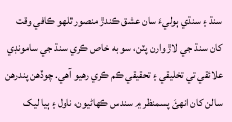سنڌ ۽ سنڌي ٻوليءَ سان عشق ڪندڙ منصور ٿلهو ڪافي وقت کان سنڌ جي لاڙ وارن پٽن، سو به خاص ڪري سنڌ جي سامونڊي علائقي تي تخليقي ۽ تحقيقي ڪم ڪري رهيو آهي. چوڏهن پندرهن سالن کان انهئَ پسمنظر ۾ سندس ڪهاڻيون، ناول ۽ ٻيا ليک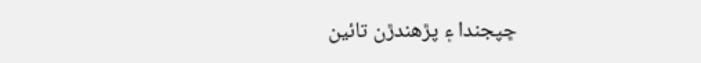ڇپجندا ۽ پڙهندڙن تائين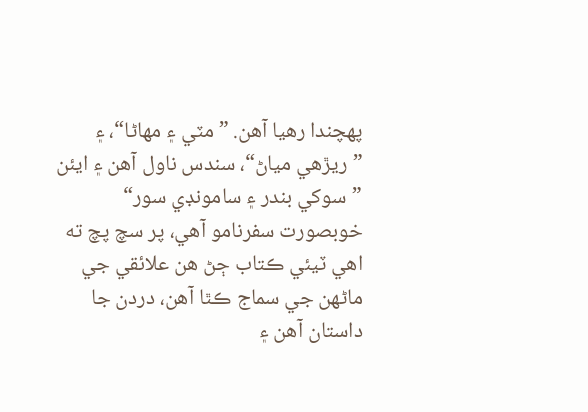پهچندا رهيا آهن. ”مٽي ۽ مهاڻا“، ۽ ”ريڙهي مياڻ“، سندس ناول آهن ۽ ايئن ”سوکي بندر ۽ سامونڊي سور“ خوبصورت سفرنامو آهي، پر سچ پچ ته اهي ٽيئي ڪتاب ڄڻ هن علائقي جي ماڻهن جي سماج ڪٿا آهن، دردن جا داستان آهن ۽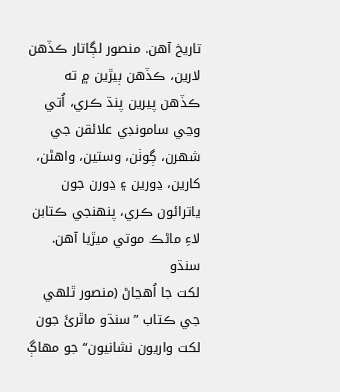تاريخ آهن. منصور لڳاتار ڪڏهن لارين، ڪڏهن ٻيڙين ۾ ته ڪڏهن پيرين پنڌ ڪري، اُتي وڃي سامونڊي علائقن جي شهرن، ڳوٺن، وستين، واهڻن، کارين، ڍورين ۽ ڍورن جون ياترائون ڪري، پنهنجي ڪتابن لاءِ ماڻڪ موتي ميڙيا آهن.
سنڌو
لکت جا اُھڃاڻ (منصور ٿلھي جي ڪتاب ”سنڌو ماٿرئَ جون لکت واريون نشانيون“ جو مھاڳ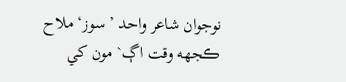نوجوان شاعر واحد ’سوز‘ ملاح ڪجهه وقت اڳ` مون کي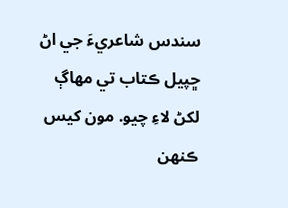سندس شاعريءَ جي اڻ ڇپيل ڪتاب تي مھاڳ لکڻ لاءِ چيو. مون کيس ڪنھن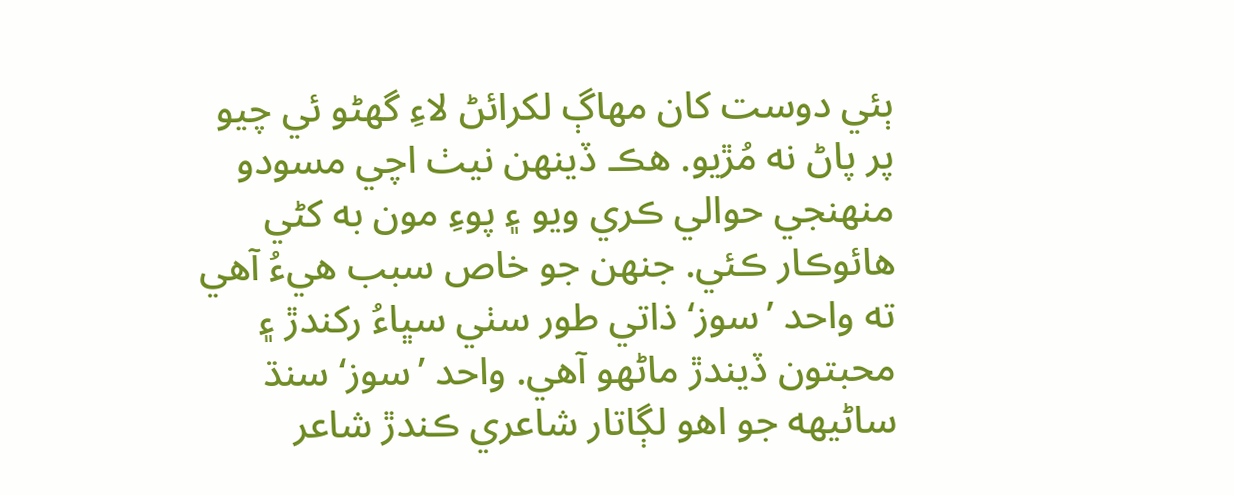ٻئي دوست کان مھاڳ لکرائڻ لاءِ گهڻو ئي چيو پر پاڻ نه مُڙيو. هڪ ڏينھن نيٺ اچي مسودو منھنجي حوالي ڪري ويو ۽ پوءِ مون به کڻي هائوڪار ڪئي. جنھن جو خاص سبب هيءُ آهي ته واحد ’سوز‘ ذاتي طور سٺي سڀاءُ رکندڙ ۽ محبتون ڏيندڙ ماڻهو آهي. واحد ’سوز‘ سنڌ ساڻيھه جو اهو لڳاتار شاعري ڪندڙ شاعر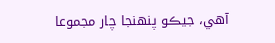آهي، جيڪو پنھنجا چار مجموعا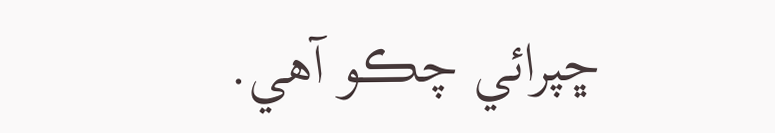ڇپرائي چڪو آهي.